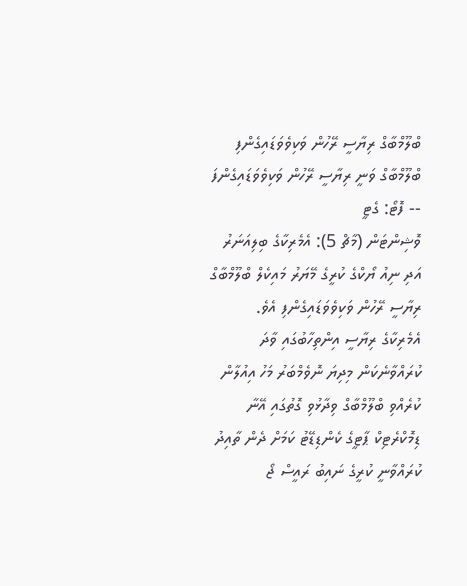ބްލޫމްބާގް ރިޔާސީ ރޭހުން ވަކިވެވަޑައިގެންފި
ބްލޫމްބާގް ވަނީ ރިޔާސީ ރޭހުން ވަކިވެވަޑައިގެންފަ -- ފޮޓޯ: ގެޓީ
ވޮޝިންޓަން (މާޗް 5): އެމެރިކާގެ ބިލިއަނަރު އަދި ނިއު ޔޯކްގެ ކުރީގެ މޭޔަރު މައިކެލް ބްލޫމްބާގް ރިޔާސީ ރޭހުން ވަކިވެވަޑައިގެންފި އެވެ.
އެމެރިކާގެ ރިޔާސީ އިންތިހާބުގައި ވާދަ ކުރައްވާނެކަން މިދިޔަ ނޮވެމްބަރު މަހު އިއުލާން ކުރެއްވި ބްލޫމްބާގް ވިދާޅުވި ގޮތުގައި އޭނާ ޑިމޮކްރެޓިކް ޕާޓީގެ ކެންޑިޑޭޓު ކަމަށް ދެން ތާއިދު ކުރައްވާނީ ކުރީގެ ނައިބު ރައީސް ޖޯ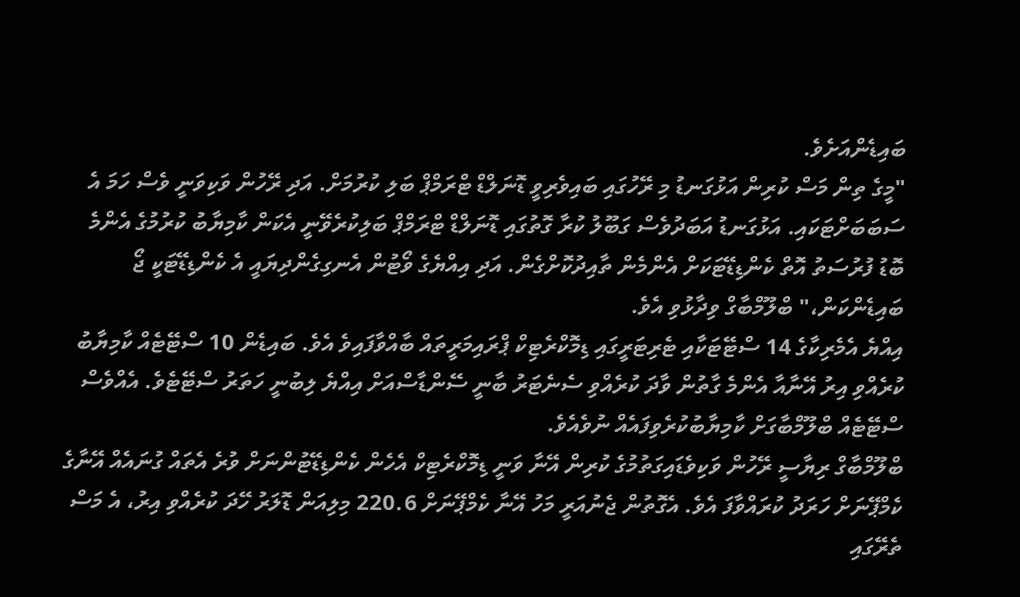ބައިޑެންއަށެވެ.
"މީގެ ތިން މަސް ކުރިން އަޅުގަނޑު މި ރޭހުގައި ބައިވެރިވީ ޑޮނަލްޑް ޓްރަމްޕް ބަލި ކުރުމަށް. އަދި ރޭހުން ވަކިވަނީ ވެސް ހަމަ އެ ސަބަބަށްޓަކައި. އަޅުގަނޑު އަބަދުވެސް ގަބޫލު ކުރާ ގޮތުގައި ޑޮނަލްޑް ޓްރަމްޕް ބަލިކުރެވޭނީ އެކަން ކާމިޔާބު ކުރުމުގެ އެންމެ ބޮޑު ފުރުސަތު އޮތް ކެންޑިޑޭޓަކަށް އެންމެން ތާއިދުކޮށްގެން. އަދި އިއްޔެގެ ވޯޓުން އެނގިގެންދިޔައީ އެ ކެންޑިޑޭޓަކީ ޖޯ ބައިޑެންކަން،" ބްލޫމްބާގް ވިދާޅުވި އެވެ.
އިއްޔެ އެމެރިކާގެ 14 ސްޓޭޓަކާއި ޓެރިޓަރީގައި ޑިމޮކްރެޓިކް ޕްރައިމަރީތައް ބާއްވާފައިވެ އެވެ. ބައިޑެން 10 ސްޓޭޓެއް ކާމިޔާބު ކުރެއްވި އިރު އޭނާއާ އެންމެ ގާތުން ވާދަ ކުރެއްވި ސެނެޓަރު ބާނީ ސޭންޑާސްއަށް އިއްޔެ ލިބުނީ ހަތަރު ސްޓޭޓެވެ. އެއްވެސް ސްޓޭޓެއް ބްލޫމްބާގަށް ކާމިޔާބުކުރެވިފައެއް ނުވެއެވެ.
ބްލޫމްބާގް ރިޔާސީ ރޭހުން ވަކިވެޑައިގަތުމުގެ ކުރިން އޭނާ ވަނީ ޑިމޮކްރެޓިކް އެހެން ކެންޑިޑޭޓުންނަށް ވުރެ އެތައް ގުނައެއް އޭނާގެ ކެމްޕޭނަށް ހަރަދު ކުރައްވާފަ އެވެ. އެގޮތުން ޖެނުއަރީ މަހު އޭނާ ކެމްޕޭނަށް 220.6 މިލިއަން ޑޮލަރު ހޭދަ ކުރެއްވި އިރު، އެ މަސް ތެރޭގައި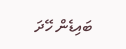ބައިޑެން ހޭދަ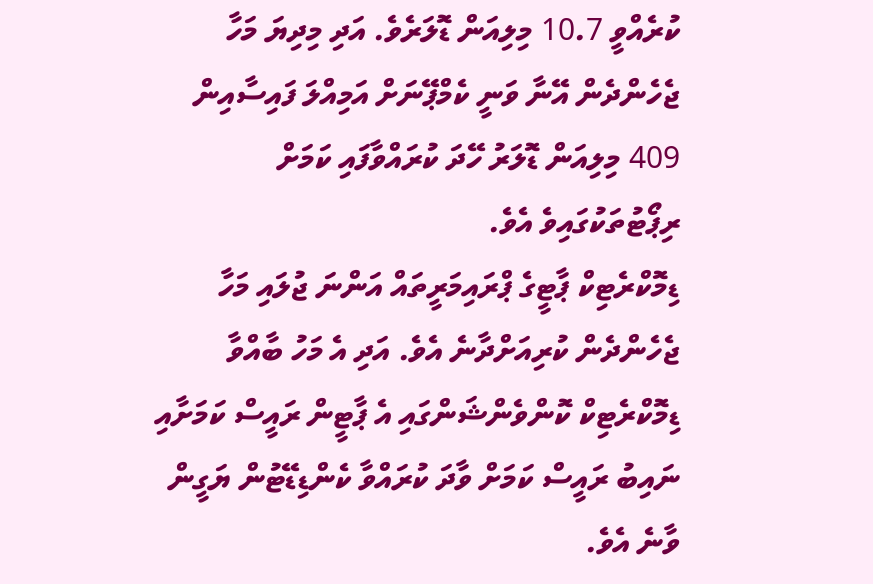ކުރެއްވީ 10.7 މިލިއަން ޑޮލަރެވެ. އަދި މިދިޔަ މަހާ ޖެހެންދެން އޭނާ ވަނީ ކެމްޕޭނަށް އަމިއްލަ ފައިސާއިން 409 މިލިއަން ޑޮލަރު ހޭދަ ކުރައްވާފައި ކަމަށް ރިޕޯޓުތަކުގައިވެ އެވެ.
ޑިމޮކްރެޓިކް ޕާޓީގެ ޕްރައިމަރީތައް އަންނަ ޖުލައި މަހާ ޖެހެންދެން ކުރިއަށްދާނެ އެވެ. އަދި އެ މަހު ބާއްވާ ޑިމޮކްރެޓިކް ކޮންވެންޝަންގައި އެ ޕާޓީން ރައީސް ކަމަށާއި ނައިބު ރައީސް ކަމަށް ވާދަ ކުރައްވާ ކެންޑިޑޭޓުން ޔަގީން ވާނެ އެވެ.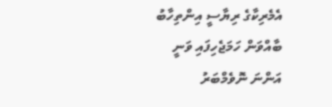އެމެރިކާގެ ރިޔާސީ އިންތިހާބު ބާއްވަން ހަމަޖެހިފައި ވަނީ އަންނަ ނޮވެމްބަރު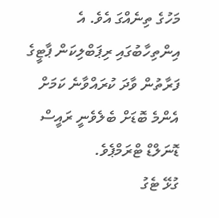މަހުގެ ތިނެއްގަ އެވެ. އެ އިންތިހާބުގައި ރިޕަބްލިކަން ޕާޓީގެ ފަރާތުން ވާދަ ކުރައްވާނެ ކަމަށް އެންމެ ބޮޑަށް ބެލެވެނީ ރައީސް ޑޮނަލްޑް ޓްރަމްޕެވެ.
ގުޅޭ ޓެގު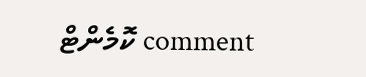comment ކޮމެންޓް